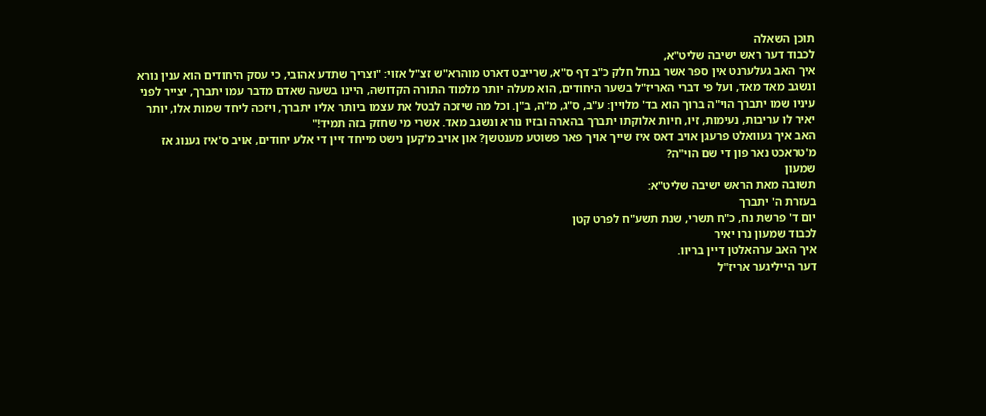תוכן השאלה
לכבוד דער ראש ישיבה שליט"א,
איך האב געלערנט אין ספר אשר בנחל חלק כ"ב דף ס"א, שרייבט דארט מוהרא"ש זצ"ל אזוי: "וצריך שתדע אהובי, כי עסק היחודים הוא ענין נורא ונשגב מאד מאד, ועל פי דברי האריז"ל בשער היחודים, הוא מעלה יותר מלמוד התורה הקדושה, היינו בשעה שאדם מדבר עמו יתברך, יצייר לפני עיניו שמו יתברך הוי"ה ברוך הוא בד' מלויין: ע"ב, ס"ג, מ"ה, ב"ן. וכל מה שיזכה לבטל את עצמו ביותר אליו יתברך, ויזכה ליחד שמות אלו, יותר יאיר לו עריבות, נעימות, זיו, חיות אלוקתו יתברך בהארה ובזיו נורא ונשגב מאד. אשרי מי שחזק בזה תמיד!"
האב איך געוואלט פרעגן אויב דאס איז שייך אויך פאר פשוטע מענטשן? און אויב מ'קען נישט מייחד זיין די אלע יחודים, אויב ס'איז גענוג אז מ'טראכט נאר פון די שם הוי"ה?
שמעון
תשובה מאת הראש ישיבה שליט"א:
בעזרת ה' יתברך
יום ד' פרשת נח, כ"ח תשרי, שנת תשע"ח לפרט קטן
לכבוד שמעון נרו יאיר
איך האב ערהאלטן דיין בריוו.
דער הייליגער אריז"ל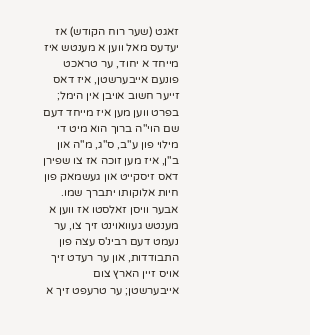זאגט (שער רוח הקודש) אז יעדעס מאל ווען א מענטש איז מייחד א יחוד, ער טראכט פונעם אייבערשטן, איז דאס זייער חשוב אויבן אין הימל; בפרט ווען מען איז מייחד דעם שם הוי"ה ברוך הוא מיט די מילוי פון ע"ב, ס"ג, מ"ה און ב"ן, איז מען זוכה אז צו שפירן דאס זיסקייט און געשמאק פון חיות אלוקותו יתברך שמו.
אבער וויסן זאלסטו אז ווען א מענטש געוואוינט זיך צו, ער נעמט דעם רבינ'ס עצה פון התבודדות, און ער רעדט זיך אויס זיין הארץ צום אייבערשטן; ער טרעפט זיך א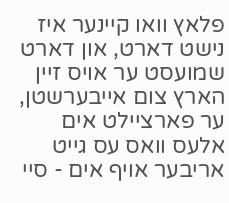פלאץ וואו קיינער איז נישט דארט, און דארט שמועסט ער אויס זיין הארץ צום אייבערשטן, ער פארציילט אים אלעס וואס עס גייט אריבער אויף אים - סיי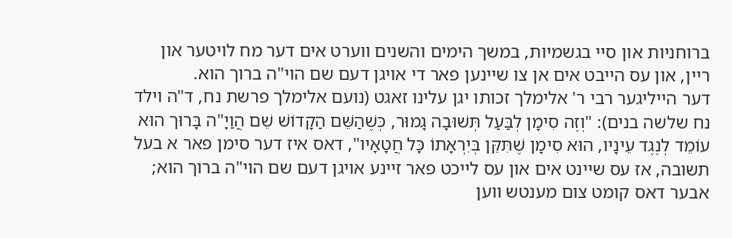ברוחניות און סיי בגשמיות, במשך הימים והשנים ווערט אים דער מח לויטער און ריין, און עס הייבט אים אן צו שיינען פאר די אויגן דעם שם הוי"ה ברוך הוא.
דער הייליגער רבי ר' אלימלך זכותו יגן עלינו זאגט (נועם אלימלך פרשת נח, ד"ה וילד נח שלשה בנים): "וְזֶה סִימָן לְבַּעַל תְּשׁוּבָה גָמוּר, כְּשֶׁהַשֵּׁם הַקָדוֹשׁ שֵׁם הֲוַיָ"ה בָּרוּך הוּא עוֹמֵד לְנֶגֶד עֵינָיו, הוּא סִימָן שֶׁתִּקֵּן בְּיִרְאָתוֹ כָּל חֲטָאָיו", דאס איז דער סימן פאר א בעל תשובה, אז עס שיינט אים און עס לייכט פאר זיינע אויגן דעם שם הוי"ה ברוך הוא; אבער דאס קומט צום מענטש ווען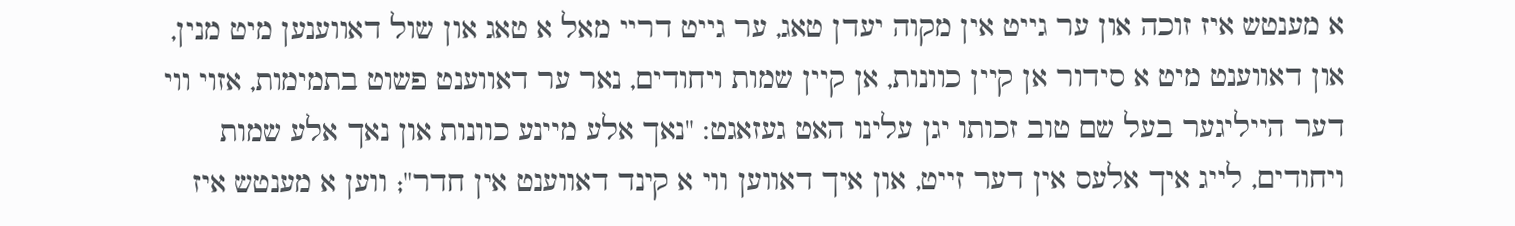א מענטש איז זוכה און ער גייט אין מקוה יעדן טאג, ער גייט דריי מאל א טאג און שול דאווענען מיט מנין, און דאווענט מיט א סידור אן קיין כוונות, אן קיין שמות ויחודים, נאר ער דאווענט פשוט בתמימות, אזוי ווי דער הייליגער בעל שם טוב זכותו יגן עלינו האט געזאגט: "נאך אלע מיינע כוונות און נאך אלע שמות ויחודים, לייג איך אלעס אין דער זייט, און איך דאווען ווי א קינד דאווענט אין חדר"; ווען א מענטש איז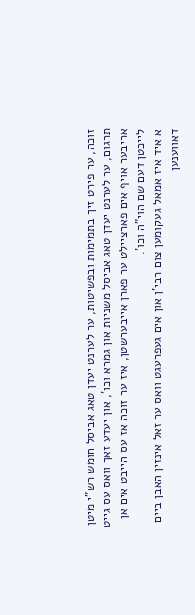זוכה, ער פירט זיך בתמימות ובפשיטות, ער לערנט יעדן טאג אביסל חומש רש"י מיטן תרגום, ער לערנט יעדן טאג אביסל משניות און גמרא וכו', און יעדע זאך וואס עס גייט אריבער אויף אים פארציילט ער פארן אייבערשטן, איז ער זוכה אז עס הייבט אים אן לייכטן דעם שם הוי"ה וכו'.
א איד איז אמאל געקומען צום רבי'ן און אים געפרעגט וואס ער זאל אינזין האבן ביים דאווענען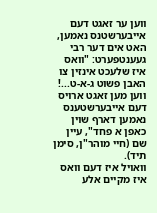ווען ער זאגט דעם אייבערשטנס נאמען, האט אים דער רבי געענטפערט: "וואס איז שלעכט אינזין צו האבן פשוט ג-א-ט...! ווען מען זאגט ארויס דעם אייבערשטענס נאמען דארף שוין כאפן א פחד", עיין שם (חיי מוהר"ן, סימן תיד).
וואויל איז דעם וואס איז מקיים אלע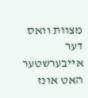מצוות וואס דער אייבערשטער האט אונז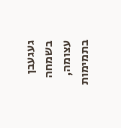געגעבן בשמחה עצומה, בתמימות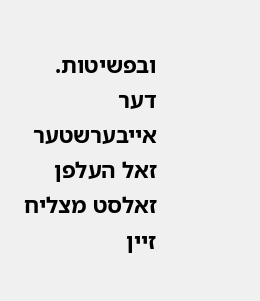ובפשיטות.
דער אייבערשטער זאל העלפן זאלסט מצליח זיין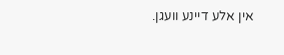אין אלע דיינע וועגן.